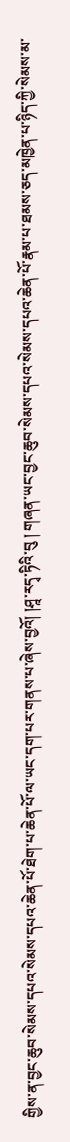གྱིས་ན་བྱང་ཆུབ་སེམས་དཔའ་སེམས་དཔའ་ཆེན་པོ་ཐེག་པ་ཆེན་པོ་ལ་ཡང་དག་པར་གནས་པ་ཞེས་བྱའོ། །ཤཱ་རདྭ་ཏིའི་བུ ། གཞན་ཡང་བྱང་ཆུབ་སེམས་དཔའ་སེམས་དཔའ་ཆེན་པོ་རྣམ་པ་ཐམས་ཅད་མཁྱེན་པ་ཉིད་ཀྱི་སེམས་མ་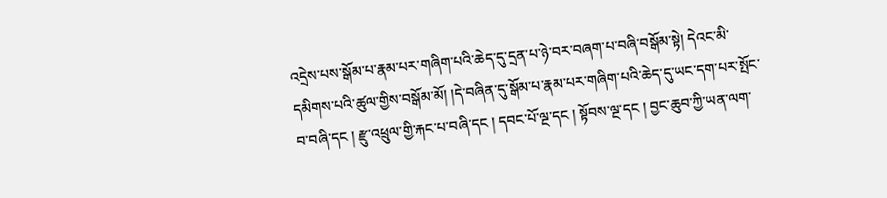འདྲེས་པས་སྒོམ་པ་རྣམ་པར་གཞིག་པའི་ཆེད་དུ་དྲན་པ་ཉེ་བར་བཞག་པ་བཞི་བསྒོམ་སྟེ། དེའང་མི་དམིགས་པའི་ཚུལ་གྱིས་བསྒོམ་མོ། །དེ་བཞིན་དུ་སྒོམ་པ་རྣམ་པར་གཞིག་པའི་ཆེད་དུ་ཡང་དག་པར་སྤོང་བ་བཞི་དང ། རྫུ་འཕྲུལ་གྱི་རྐང་པ་བཞི་དང ། དབང་པོ་ལྔ་དང ། སྟོབས་ལྔ་དང ། བྱང་ཆུབ་ཀྱི་ཡན་ལག་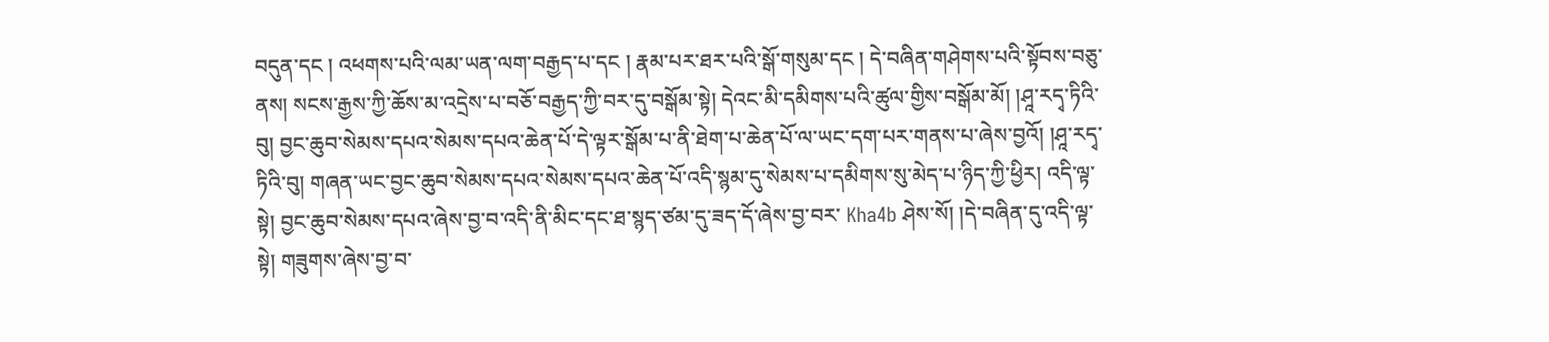བདུན་དང ། འཕགས་པའི་ལམ་ཡན་ལག་བརྒྱད་པ་དང ། རྣམ་པར་ཐར་པའི་སྒོ་གསུམ་དང ། དེ་བཞིན་གཤེགས་པའི་སྟོབས་བཅུ་ནས། སངས་རྒྱས་ཀྱི་ཆོས་མ་འདྲེས་པ་བཅོ་བརྒྱད་ཀྱི་བར་དུ་བསྒོམ་སྟེ། དེའང་མི་དམིགས་པའི་ཚུལ་གྱིས་བསྒོམ་མོ། །ཤཱ་རདྭ་ཏིའི་བུ། བྱང་ཆུབ་སེམས་དཔའ་སེམས་དཔའ་ཆེན་པོ་དེ་ལྟར་སྒོམ་པ་ནི་ཐེག་པ་ཆེན་པོ་ལ་ཡང་དག་པར་གནས་པ་ཞེས་བྱའོ། །ཤཱ་རདྭ་ཏིའི་བུ། གཞན་ཡང་བྱང་ཆུབ་སེམས་དཔའ་སེམས་དཔའ་ཆེན་པོ་འདི་སྙམ་དུ་སེམས་པ་དམིགས་སུ་མེད་པ་ཉིད་ཀྱི་ཕྱིར། འདི་ལྟ་སྟེ། བྱང་ཆུབ་སེམས་དཔའ་ཞེས་བྱ་བ་འདི་ནི་མིང་དང་ཐ་སྙད་ཙམ་དུ་ཟད་དོ་ཞེས་བྱ་བར་ Kha4b ཤེས་སོ། །དེ་བཞིན་དུ་འདི་ལྟ་སྟེ། གཟུགས་ཞེས་བྱ་བ་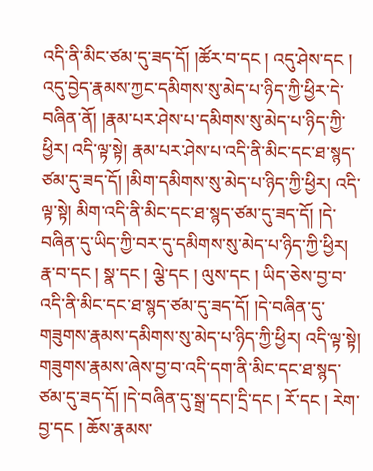འདི་ནི་མིང་ཙམ་དུ་ཟད་དོ། །ཚོར་བ་དང ། འདུ་ཤེས་དང ། འདུ་བྱེད་རྣམས་ཀྱང་དམིགས་སུ་མེད་པ་ཉིད་ཀྱི་ཕྱིར་དེ་བཞིན་ནོ། །རྣམ་པར་ཤེས་པ་དམིགས་སུ་མེད་པ་ཉིད་ཀྱི་ཕྱིར། འདི་ལྟ་སྟེ། རྣམ་པར་ཤེས་པ་འདི་ནི་མིང་དང་ཐ་སྙད་ཙམ་དུ་ཟད་དོ། །མིག་དམིགས་སུ་མེད་པ་ཉིད་ཀྱི་ཕྱིར། འདི་ལྟ་སྟེ། མིག་འདི་ནི་མིང་དང་ཐ་སྙད་ཙམ་དུ་ཟད་དོ། །དེ་བཞིན་དུ་ཡིད་ཀྱི་བར་དུ་དམིགས་སུ་མེད་པ་ཉིད་ཀྱི་ཕྱིར། རྣ་བ་དང ། སྣ་དང ། ལྕེ་དང ། ལུས་དང ། ཡིད་ཅེས་བྱ་བ་འདི་ནི་མིང་དང་ཐ་སྙད་ཙམ་དུ་ཟད་དོ། །དེ་བཞིན་དུ་གཟུགས་རྣམས་དམིགས་སུ་མེད་པ་ཉིད་ཀྱི་ཕྱིར། འདི་ལྟ་སྟེ། གཟུགས་རྣམས་ཞེས་བྱ་བ་འདི་དག་ནི་མིང་དང་ཐ་སྙད་ཙམ་དུ་ཟད་དོ། །དེ་བཞིན་དུ་སྒྲ་དང།་དྲི་དང ། རོ་དང ། རེག་བྱ་དང ། ཆོས་རྣམས་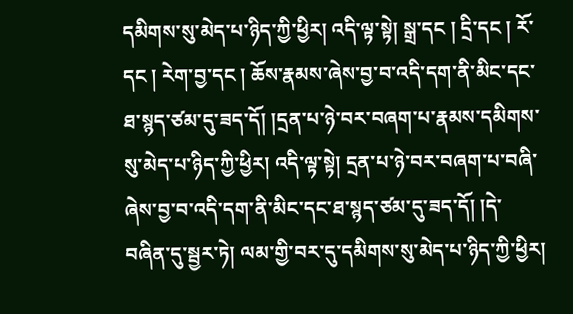དམིགས་སུ་མེད་པ་ཉིད་ཀྱི་ཕྱིར། འདི་ལྟ་སྟེ། སྒྲ་དང ། དྲི་དང ། རོ་དང ། རེག་བྱ་དང ། ཆོས་རྣམས་ཞེས་བྱ་བ་འདི་དག་ནི་མིང་དང་ཐ་སྙད་ཙམ་དུ་ཟད་དོ། །དྲན་པ་ཉེ་བར་བཞག་པ་རྣམས་དམིགས་སུ་མེད་པ་ཉིད་ཀྱི་ཕྱིར། འདི་ལྟ་སྟེ། དྲན་པ་ཉེ་བར་བཞག་པ་བཞི་ཞེས་བྱ་བ་འདི་དག་ནི་མིང་དང་ཐ་སྙད་ཙམ་དུ་ཟད་དོ། །དེ་བཞིན་དུ་སྦྱར་ཏེ། ལམ་གྱི་བར་དུ་དམིགས་སུ་མེད་པ་ཉིད་ཀྱི་ཕྱིར།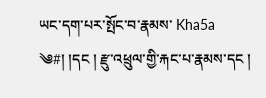ཡང་དག་པར་སྤོང་བ་རྣམས་ Kha5a ༄#། །དང ། རྫུ་འཕྲུལ་གྱི་རྐང་པ་རྣམས་དང །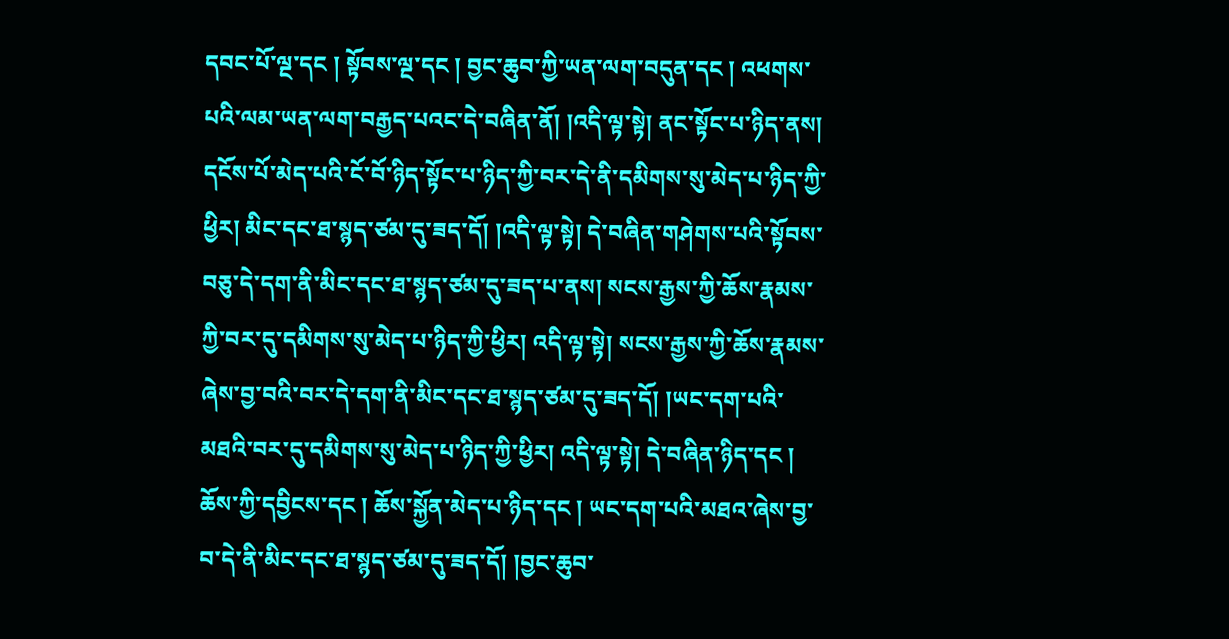དབང་པོ་ལྔ་དང ། སྟོབས་ལྔ་དང ། བྱང་ཆུབ་ཀྱི་ཡན་ལག་བདུན་དང ། འཕགས་པའི་ལམ་ཡན་ལག་བརྒྱད་པའང་དེ་བཞིན་ནོ། །འདི་ལྟ་སྟེ། ནང་སྟོང་པ་ཉིད་ནས། དངོས་པོ་མེད་པའི་ངོ་བོ་ཉིད་སྟོང་པ་ཉིད་ཀྱི་བར་དེ་ནི་དམིགས་སུ་མེད་པ་ཉིད་ཀྱི་ཕྱིར། མིང་དང་ཐ་སྙད་ཙམ་དུ་ཟད་དོ། །འདི་ལྟ་སྟེ། དེ་བཞིན་གཤེགས་པའི་སྟོབས་བཅུ་དེ་དག་ནི་མིང་དང་ཐ་སྙད་ཙམ་དུ་ཟད་པ་ནས། སངས་རྒྱས་ཀྱི་ཆོས་རྣམས་ཀྱི་བར་དུ་དམིགས་སུ་མེད་པ་ཉིད་ཀྱི་ཕྱིར། འདི་ལྟ་སྟེ། སངས་རྒྱས་ཀྱི་ཆོས་རྣམས་ཞེས་བྱ་བའི་བར་དེ་དག་ནི་མིང་དང་ཐ་སྙད་ཙམ་དུ་ཟད་དོ། །ཡང་དག་པའི་མཐའི་བར་དུ་དམིགས་སུ་མེད་པ་ཉིད་ཀྱི་ཕྱིར། འདི་ལྟ་སྟེ། དེ་བཞིན་ཉིད་དང ། ཆོས་ཀྱི་དབྱིངས་དང ། ཆོས་སྐྱོན་མེད་པ་ཉིད་དང ། ཡང་དག་པའི་མཐའ་ཞེས་བྱ་བ་དེ་ནི་མིང་དང་ཐ་སྙད་ཙམ་དུ་ཟད་དོ། །བྱང་ཆུབ་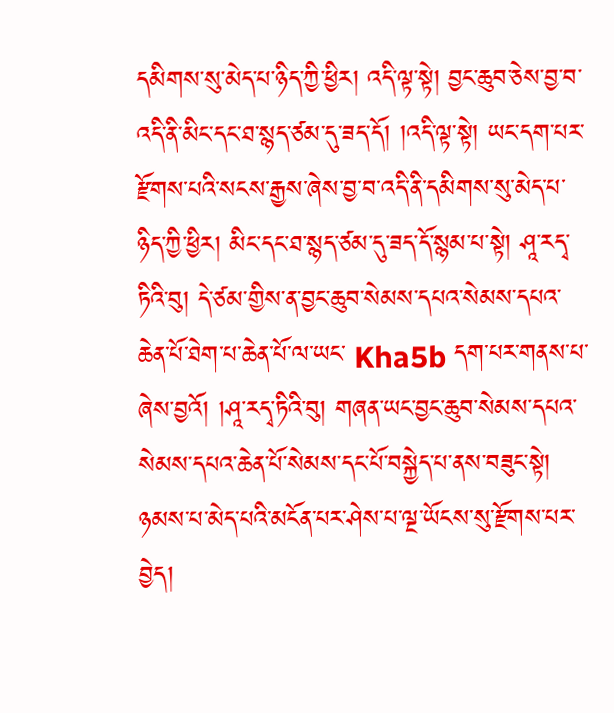དམིགས་སུ་མེད་པ་ཉིད་ཀྱི་ཕྱིར། འདི་ལྟ་སྟེ། བྱང་ཆུབ་ཅེས་བྱ་བ་འདི་ནི་མིང་དང་ཐ་སྙད་ཙམ་དུ་ཟད་དོ། །འདི་ལྟ་སྟེ། ཡང་དག་པར་རྫོགས་པའི་སངས་རྒྱས་ཞེས་བྱ་བ་འདི་ནི་དམིགས་སུ་མེད་པ་ཉིད་ཀྱི་ཕྱིར། མིང་དང་ཐ་སྙད་ཙམ་དུ་ཟད་དོ་སྙམ་པ་སྟེ། ཤཱ་རདྭ་ཏིའི་བུ། དེ་ཙམ་གྱིས་ན་བྱང་ཆུབ་སེམས་དཔའ་སེམས་དཔའ་ཆེན་པོ་ཐེག་པ་ཆེན་པོ་ལ་ཡང་ Kha5b དག་པར་གནས་པ་ཞེས་བྱའོ། །ཤཱ་རདྭ་ཏིའི་བུ། གཞན་ཡང་བྱང་ཆུབ་སེམས་དཔའ་སེམས་དཔའ་ཆེན་པོ་སེམས་དང་པོ་བསྐྱེད་པ་ནས་བཟུང་སྟེ། ཉམས་པ་མེད་པའི་མངོན་པར་ཤེས་པ་ལྔ་ཡོངས་སུ་རྫོགས་པར་བྱེད།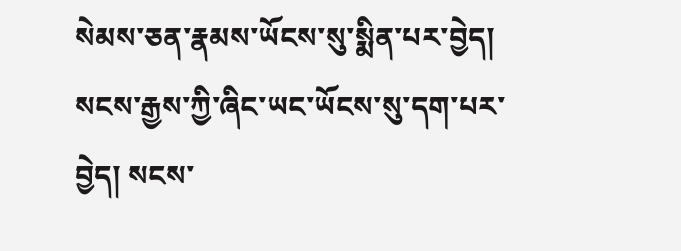སེམས་ཅན་རྣམས་ཡོངས་སུ་སྨིན་པར་བྱེད། སངས་རྒྱས་ཀྱི་ཞིང་ཡང་ཡོངས་སུ་དག་པར་བྱེད། སངས་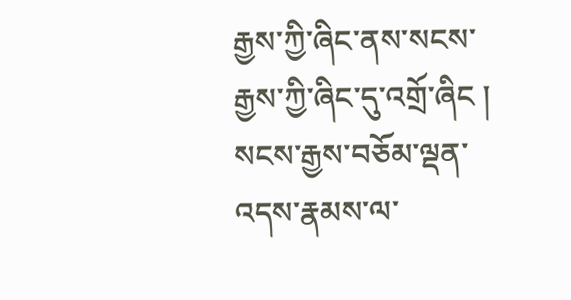རྒྱས་ཀྱི་ཞིང་ནས་སངས་རྒྱས་ཀྱི་ཞིང་དུ་འགྲོ་ཞིང ། སངས་རྒྱས་བཅོམ་ལྡན་འདས་རྣམས་ལ་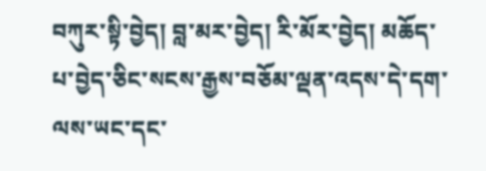བཀུར་སྟི་བྱེད། བླ་མར་བྱེད། རི་མོར་བྱེད། མཆོད་པ་བྱེད་ཅིང་སངས་རྒྱས་བཅོམ་ལྡན་འདས་དེ་དག་ལས་ཡང་དང་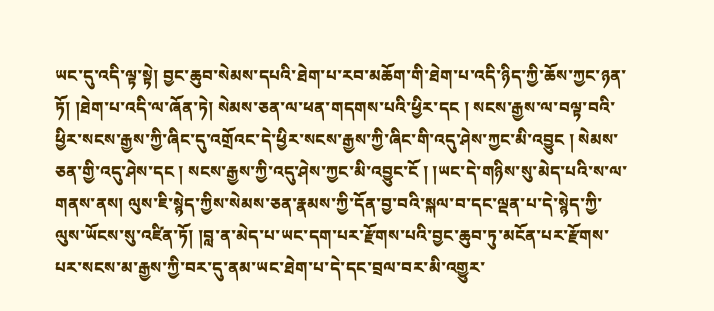ཡང་དུ་འདི་ལྟ་སྟེ། བྱང་ཆུབ་སེམས་དཔའི་ཐེག་པ་རབ་མཆོག་གི་ཐེག་པ་འདི་ཉིད་ཀྱི་ཆོས་ཀྱང་ཉན་ཏོ། །ཐེག་པ་འདི་ལ་ཞོན་ཏེ། སེམས་ཅན་ལ་ཕན་གདགས་པའི་ཕྱིར་དང ། སངས་རྒྱས་ལ་བལྟ་བའི་ཕྱིར་སངས་རྒྱས་ཀྱི་ཞིང་དུ་འགྲོའང་དེ་ཕྱིར་སངས་རྒྱས་ཀྱི་ཞིང་གི་འདུ་ཤེས་ཀྱང་མི་འབྱུང ། སེམས་ཅན་གྱི་འདུ་ཤེས་དང ། སངས་རྒྱས་ཀྱི་འདུ་ཤེས་ཀྱང་མི་འབྱུང་ངོ ། །ཡང་དེ་གཉིས་སུ་མེད་པའི་ས་ལ་གནས་ནས། ལུས་ཇི་སྙེད་ཀྱིས་སེམས་ཅན་རྣམས་ཀྱི་དོན་བྱ་བའི་སྐལ་བ་དང་ལྡན་པ་དེ་སྙེད་ཀྱི་ལུས་ཡོངས་སུ་འཛིན་ཏོ། །བླ་ན་མེད་པ་ཡང་དག་པར་རྫོགས་པའི་བྱང་ཆུབ་ཏུ་མངོན་པར་རྫོགས་པར་སངས་མ་རྒྱས་ཀྱི་བར་དུ་ནམ་ཡང་ཐེག་པ་དེ་དང་བྲལ་བར་མི་འགྱུར་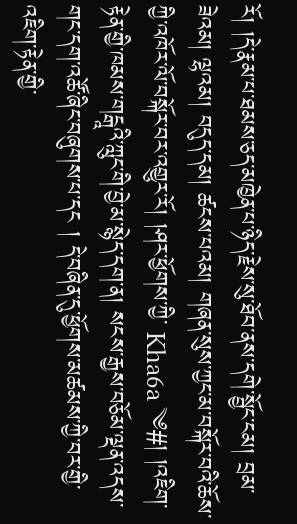རོ། །དེ་རྣམ་པ་ཐམས་ཅད་མཁྱེན་པ་ཉིད་རྗེས་སུ་ཐོབ་ནས་དགེ་སྦྱོང་ངམ། བྲམ་ཟེའམ། ལྷའམ། བདུད་དམ། ཚངས་པའམ། གཞན་སུས་ཀྱང་མ་བསྐོར་བའི་ཆོས་ཀྱི་འཁོར་ལོ་བསྐོར་བར་འགྱུར་རོ། །ཤར་ཕྱོགས་ཀྱི་ Kha6a ༄#། །འཇིག་རྟེན་གྱི་ཁམས་གངྒཱའི་ཀླུང་གི་བྱེ་མ་སྙེད་དག་ན། སངས་རྒྱས་བཅོམ་ལྡན་འདས་གང་དག་འཚོ་ཞིང་བཞུགས་པ་དང ། དེ་བཞིན་དུ་ཕྱོགས་མཚམས་ཀྱི་བར་གྱི་འཇིག་རྟེན་གྱི་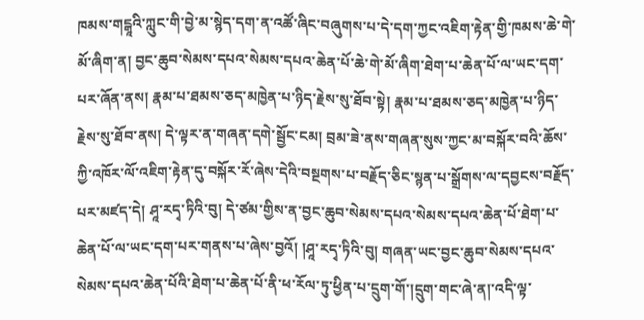ཁམས་གངྒཱའི་ཀླུང་གི་བྱེ་མ་སྙེད་དག་ན་འཚོ་ཞིང་བཞུགས་པ་དེ་དག་ཀྱང་འཇིག་རྟེན་གྱི་ཁམས་ཆེ་གེ་མོ་ཞིག་ན། བྱང་ཆུབ་སེམས་དཔའ་སེམས་དཔའ་ཆེན་པོ་ཆེ་གེ་མོ་ཞིག་ཐེག་པ་ཆེན་པོ་ལ་ཡང་དག་པར་ཞོན་ནས། རྣམ་པ་ཐམས་ཅད་མཁྱེན་པ་ཉིད་རྗེས་སུ་ཐོབ་སྟེ། རྣམ་པ་ཐམས་ཅད་མཁྱེན་པ་ཉིད་རྗེས་སུ་ཐོབ་ནས། དེ་ལྟར་ན་གཞན་དགེ་སྦྱོང་ངམ། བྲམ་ཟེ་ནས་གཞན་སུས་ཀྱང་མ་བསྐོར་བའི་ཆོས་ཀྱི་འཁོར་ལོ་འཇིག་རྟེན་དུ་བསྐོར་རོ་ཞེས་དེའི་བསྔགས་པ་བརྗོད་ཅིང་སྙན་པ་སྒྲོགས་ལ་དབྱངས་བརྗོད་པར་མཛད་དེ། ཤཱ་རདྭ་ཏིའི་བུ། དེ་ཙམ་གྱིས་ན་བྱང་ཆུབ་སེམས་དཔའ་སེམས་དཔའ་ཆེན་པོ་ཐེག་པ་ཆེན་པོ་ལ་ཡང་དག་པར་གནས་པ་ཞེས་བྱའོ། །ཤཱ་རདྭ་ཏིའི་བུ། གཞན་ཡང་བྱང་ཆུབ་སེམས་དཔའ་སེམས་དཔའ་ཆེན་པོའི་ཐེག་པ་ཆེན་པོ་ནི་ཕ་རོལ་ཏུ་ཕྱིན་པ་དྲུག་གོ་།དྲུག་གང་ཞེ་ན།་འདི་ལྟ་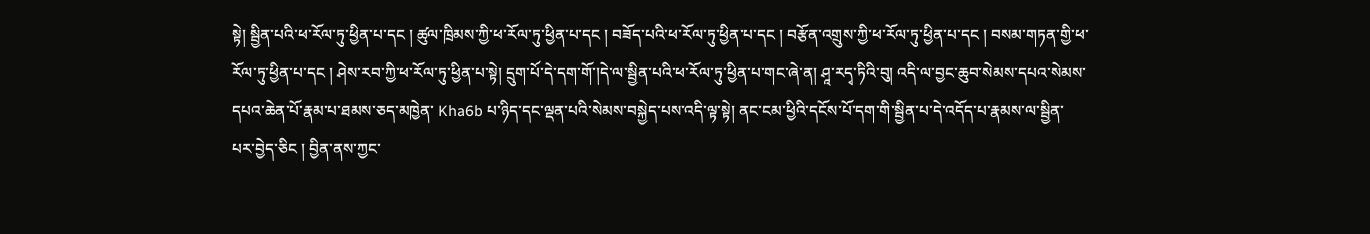སྟེ། སྦྱིན་པའི་ཕ་རོལ་ཏུ་ཕྱིན་པ་དང ། ཚུལ་ཁྲིམས་ཀྱི་ཕ་རོལ་ཏུ་ཕྱིན་པ་དང ། བཟོད་པའི་ཕ་རོལ་ཏུ་ཕྱིན་པ་དང ། བརྩོན་འགྲུས་ཀྱི་ཕ་རོལ་ཏུ་ཕྱིན་པ་དང ། བསམ་གཏན་གྱི་ཕ་རོལ་ཏུ་ཕྱིན་པ་དང ། ཤེས་རབ་ཀྱི་ཕ་རོལ་ཏུ་ཕྱིན་པ་སྟེ། དྲུག་པོ་དེ་དག་གོ་།དེ་ལ་སྦྱིན་པའི་ཕ་རོལ་ཏུ་ཕྱིན་པ་གང་ཞེ་ན། ཤཱ་རདྭ་ཏིའི་བུ། འདི་ལ་བྱང་ཆུབ་སེམས་དཔའ་སེམས་དཔའ་ཆེན་པོ་རྣམ་པ་ཐམས་ཅད་མཁྱེན་ Kha6b པ་ཉིད་དང་ལྡན་པའི་སེམས་བསྐྱེད་པས་འདི་ལྟ་སྟེ། ནང་ངམ་ཕྱིའི་དངོས་པོ་དག་གི་སྦྱིན་པ་དེ་འདོད་པ་རྣམས་ལ་སྦྱིན་པར་བྱེད་ཅིང ། བྱིན་ནས་ཀྱང་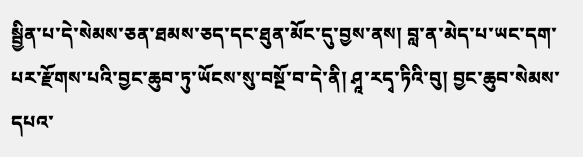སྦྱིན་པ་དེ་སེམས་ཅན་ཐམས་ཅད་དང་ཐུན་མོང་དུ་བྱས་ནས། བླ་ན་མེད་པ་ཡང་དག་པར་རྫོགས་པའི་བྱང་ཆུབ་ཏུ་ཡོངས་སུ་བསྔོ་བ་དེ་ནི། ཤཱ་རདྭ་ཏིའི་བུ། བྱང་ཆུབ་སེམས་དཔའ་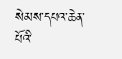སེམས་དཔའ་ཆེན་པོའི་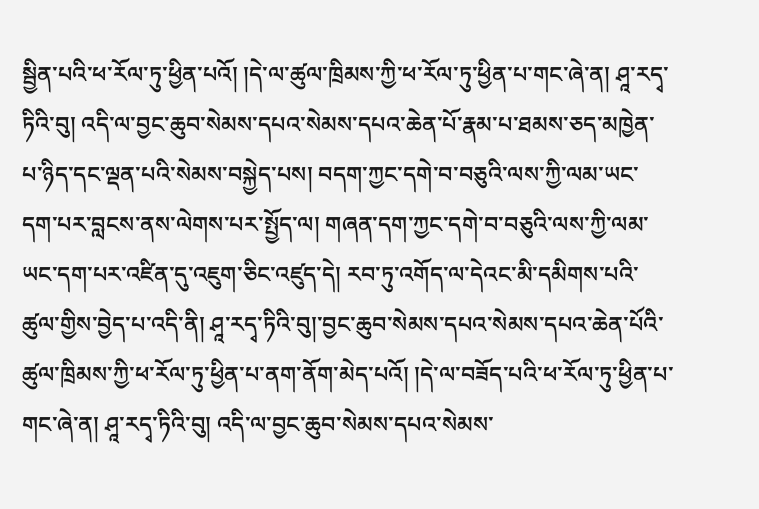སྦྱིན་པའི་ཕ་རོལ་ཏུ་ཕྱིན་པའོ། །དེ་ལ་ཚུལ་ཁྲིམས་ཀྱི་ཕ་རོལ་ཏུ་ཕྱིན་པ་གང་ཞེ་ན། ཤཱ་རདྭ་ཏིའི་བུ། འདི་ལ་བྱང་ཆུབ་སེམས་དཔའ་སེམས་དཔའ་ཆེན་པོ་རྣམ་པ་ཐམས་ཅད་མཁྱེན་པ་ཉིད་དང་ལྡན་པའི་སེམས་བསྐྱེད་པས། བདག་ཀྱང་དགེ་བ་བཅུའི་ལས་ཀྱི་ལམ་ཡང་དག་པར་བླངས་ནས་ལེགས་པར་སྤྱོད་ལ། གཞན་དག་ཀྱང་དགེ་བ་བཅུའི་ལས་ཀྱི་ལམ་ཡང་དག་པར་འཛིན་དུ་འཇུག་ཅིང་འཛུད་དེ། རབ་ཏུ་འགོད་ལ་དེའང་མི་དམིགས་པའི་ཚུལ་གྱིས་བྱེད་པ་འདི་ནི། ཤཱ་རདྭ་ཏིའི་བུ།་བྱང་ཆུབ་སེམས་དཔའ་སེམས་དཔའ་ཆེན་པོའི་ཚུལ་ཁྲིམས་ཀྱི་ཕ་རོལ་ཏུ་ཕྱིན་པ་ནག་ནོག་མེད་པའོ། །དེ་ལ་བཟོད་པའི་ཕ་རོལ་ཏུ་ཕྱིན་པ་གང་ཞེ་ན། ཤཱ་རདྭ་ཏིའི་བུ། འདི་ལ་བྱང་ཆུབ་སེམས་དཔའ་སེམས་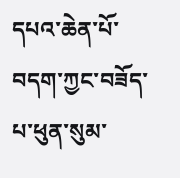དཔའ་ཆེན་པོ་བདག་ཀྱང་བཟོད་པ་ཕུན་སུམ་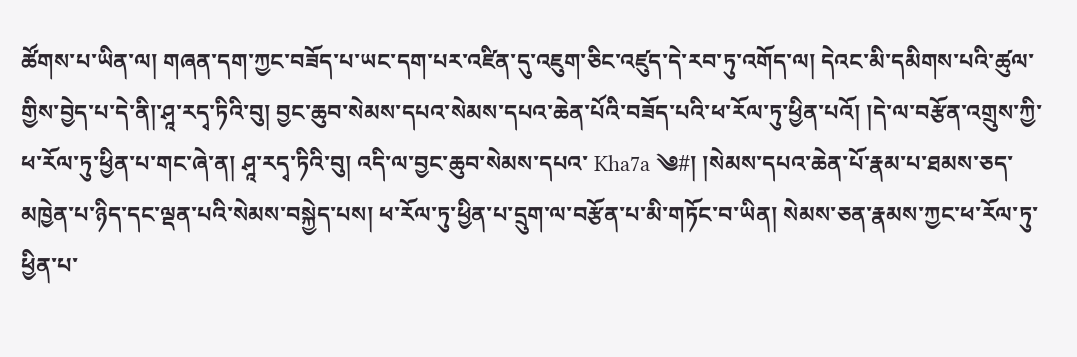ཚོགས་པ་ཡིན་ལ། གཞན་དག་ཀྱང་བཟོད་པ་ཡང་དག་པར་འཛིན་དུ་འཇུག་ཅིང་འཛུད་དེ་རབ་ཏུ་འགོད་ལ། དེའང་མི་དམིགས་པའི་ཚུལ་གྱིས་བྱེད་པ་དེ་ནི།་ཤཱ་རདྭ་ཏིའི་བུ། བྱང་ཆུབ་སེམས་དཔའ་སེམས་དཔའ་ཆེན་པོའི་བཟོད་པའི་ཕ་རོལ་ཏུ་ཕྱིན་པའོ། །དེ་ལ་བརྩོན་འགྲུས་ཀྱི་ཕ་རོལ་ཏུ་ཕྱིན་པ་གང་ཞེ་ན། ཤཱ་རདྭ་ཏིའི་བུ། འདི་ལ་བྱང་ཆུབ་སེམས་དཔའ་ Kha7a ༄#། །སེམས་དཔའ་ཆེན་པོ་རྣམ་པ་ཐམས་ཅད་མཁྱེན་པ་ཉིད་དང་ལྡན་པའི་སེམས་བསྐྱེད་པས། ཕ་རོལ་ཏུ་ཕྱིན་པ་དྲུག་ལ་བརྩོན་པ་མི་གཏོང་བ་ཡིན། སེམས་ཅན་རྣམས་ཀྱང་ཕ་རོལ་ཏུ་ཕྱིན་པ་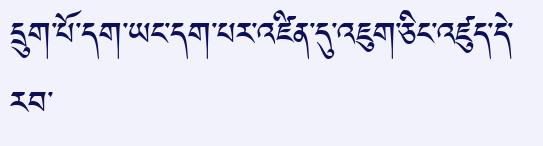དྲུག་པོ་དག་ཡང་དག་པར་འཛིན་དུ་འཇུག་ཅིང་འཛུད་དེ་རབ་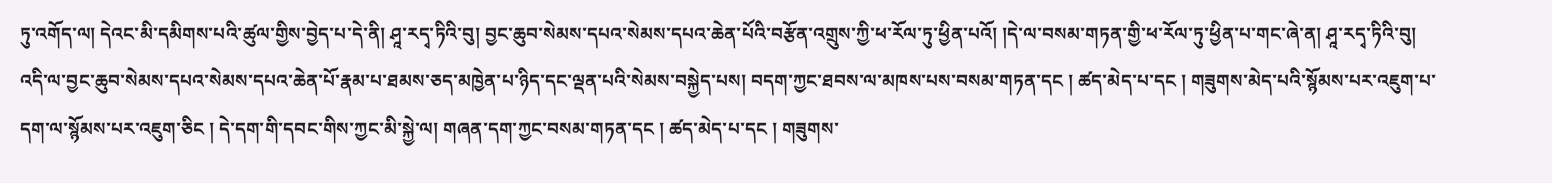ཏུ་འགོད་ལ། དེའང་མི་དམིགས་པའི་ཚུལ་གྱིས་བྱེད་པ་དེ་ནི། ཤཱ་རདྭ་ཏིའི་བུ། བྱང་ཆུབ་སེམས་དཔའ་སེམས་དཔའ་ཆེན་པོའི་བརྩོན་འགྲུས་ཀྱི་ཕ་རོལ་ཏུ་ཕྱིན་པའོ། །དེ་ལ་བསམ་གཏན་གྱི་ཕ་རོལ་ཏུ་ཕྱིན་པ་གང་ཞེ་ན། ཤཱ་རདྭ་ཏིའི་བུ། འདི་ལ་བྱང་ཆུབ་སེམས་དཔའ་སེམས་དཔའ་ཆེན་པོ་རྣམ་པ་ཐམས་ཅད་མཁྱེན་པ་ཉིད་དང་ལྡན་པའི་སེམས་བསྐྱེད་པས། བདག་ཀྱང་ཐབས་ལ་མཁས་པས་བསམ་གཏན་དང ། ཚད་མེད་པ་དང ། གཟུགས་མེད་པའི་སྙོམས་པར་འཇུག་པ་དག་ལ་སྙོམས་པར་འཇུག་ཅིང ། དེ་དག་གི་དབང་གིས་ཀྱང་མི་སྐྱེ་ལ། གཞན་དག་ཀྱང་བསམ་གཏན་དང ། ཚད་མེད་པ་དང ། གཟུགས་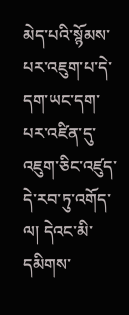མེད་པའི་སྙོམས་པར་འཇུག་པ་དེ་དག་ཡང་དག་པར་འཛིན་དུ་འཇུག་ཅིང་འཛུད་དེ་རབ་ཏུ་འགོད་ལ། དེའང་མི་དམིགས་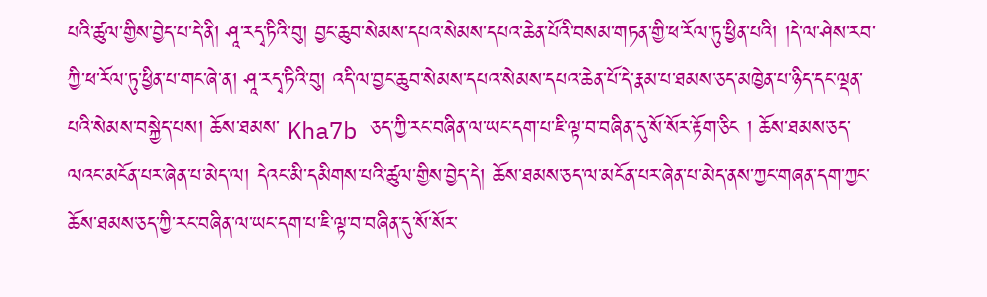པའི་ཚུལ་གྱིས་བྱེད་པ་དེ་ནི། ཤཱ་རདྭ་ཏིའི་བུ། བྱང་ཆུབ་སེམས་དཔའ་སེམས་དཔའ་ཆེན་པོའི་བསམ་གཏན་གྱི་ཕ་རོལ་ཏུ་ཕྱིན་པའི། །དེ་ལ་ཤེས་རབ་ཀྱི་ཕ་རོལ་ཏུ་ཕྱིན་པ་གང་ཞེ་ན། ཤཱ་རདྭ་ཏིའི་བུ། འདི་ལ་བྱང་ཆུབ་སེམས་དཔའ་སེམས་དཔའ་ཆེན་པོ་དེ་རྣམ་པ་ཐམས་ཅད་མཁྱེན་པ་ཉིད་དང་ལྡན་པའི་སེམས་བསྐྱེད་པས། ཆོས་ཐམས་ Kha7b ཅད་ཀྱི་རང་བཞིན་ལ་ཡང་དག་པ་ཇི་ལྟ་བ་བཞིན་དུ་སོ་སོར་རྟོག་ཅིང ། ཆོས་ཐམས་ཅད་ལའང་མངོན་པར་ཞེན་པ་མེད་ལ། དེའང་མི་དམིགས་པའི་ཚུལ་གྱིས་བྱེད་དེ། ཆོས་ཐམས་ཅད་ལ་མངོན་པར་ཞེན་པ་མེད་ནས་ཀྱང་གཞན་དག་ཀྱང་ཆོས་ཐམས་ཅད་ཀྱི་རང་བཞིན་ལ་ཡང་དག་པ་ཇི་ལྟ་བ་བཞིན་དུ་སོ་སོར་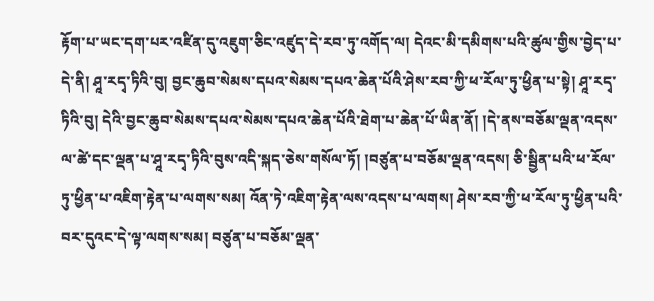རྟོག་པ་ཡང་དག་པར་འཛིན་དུ་འཇུག་ཅིང་འཛུད་དེ་རབ་ཏུ་འགོད་ལ། དེའང་མི་དམིགས་པའི་ཚུལ་གྱིས་བྱེད་པ་དེ་ནི། ཤཱ་རདྭ་ཏིའི་བུ། བྱང་ཆུབ་སེམས་དཔའ་སེམས་དཔའ་ཆེན་པོའི་ཤེས་རབ་ཀྱི་ཕ་རོལ་ཏུ་ཕྱིན་པ་སྟེ། ཤཱ་རདྭ་ཏིའི་བུ། དེའི་བྱང་ཆུབ་སེམས་དཔའ་སེམས་དཔའ་ཆེན་པོའི་ཐེག་པ་ཆེན་པོ་ཡིན་ནོ། །དེ་ནས་བཅོམ་ལྡན་འདས་ལ་ཚེ་དང་ལྡན་པ་ཤཱ་རདྭ་ཏིའི་བུས་འདི་སྐད་ཅེས་གསོལ་ཏོ། །བཙུན་པ་བཅོམ་ལྡན་འདས། ཅི་སྦྱིན་པའི་ཕ་རོལ་ཏུ་ཕྱིན་པ་འཇིག་རྟེན་པ་ལགས་སམ། འོན་ཏེ་འཇིག་རྟེན་ལས་འདས་པ་ལགས། ཤེས་རབ་ཀྱི་ཕ་རོལ་ཏུ་ཕྱིན་པའི་བར་དུའང་དེ་ལྟ་ལགས་སམ། བཙུན་པ་བཅོམ་ལྡན་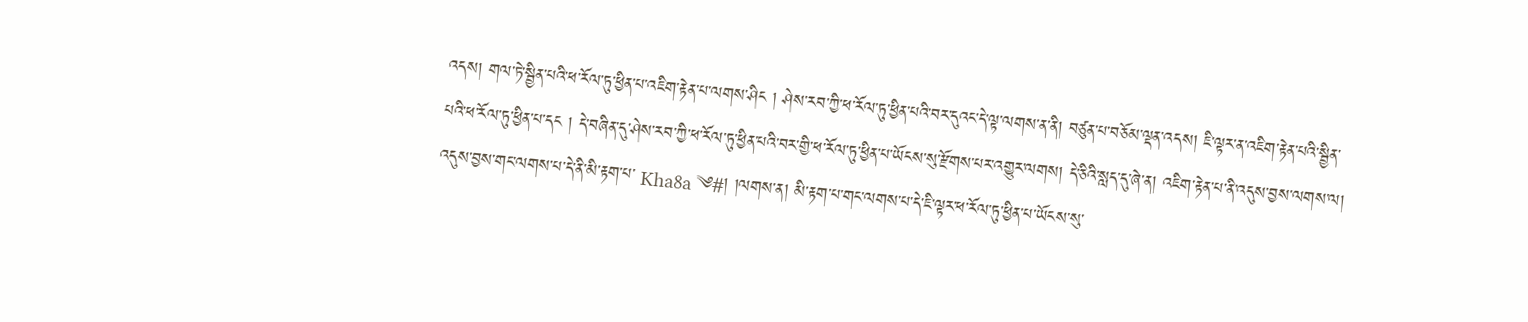འདས། གལ་ཏེ་སྦྱིན་པའི་ཕ་རོལ་ཏུ་ཕྱིན་པ་འཇིག་རྟེན་པ་ལགས་ཤིང ། ཤེས་རབ་ཀྱི་ཕ་རོལ་ཏུ་ཕྱིན་པའི་བར་དུའང་དེ་ལྟ་ལགས་ན་ནི། བཙུན་པ་བཅོམ་ལྡན་འདས། ཇི་ལྟར་ན་འཇིག་རྟེན་པའི་སྦྱིན་པའི་ཕ་རོལ་ཏུ་ཕྱིན་པ་དང ། དེ་བཞིན་དུ་ཤེས་རབ་ཀྱི་ཕ་རོལ་ཏུ་ཕྱིན་པའི་བར་གྱི་ཕ་རོལ་ཏུ་ཕྱིན་པ་ཡོངས་སུ་རྫོགས་པར་འགྱུར་ལགས། དེ་ཅིའི་སླད་དུ་ཞེ་ན། འཇིག་རྟེན་པ་ནི་འདུས་བྱས་ལགས་ལ། འདུས་བྱས་གང་ལགས་པ་དེ་ནི་མི་རྟག་པ་ Kha8a ༄#། །ལགས་ན། མི་རྟག་པ་གང་ལགས་པ་དེ་ཇི་ལྟར་ཕ་རོལ་ཏུ་ཕྱིན་པ་ཡོངས་སུ་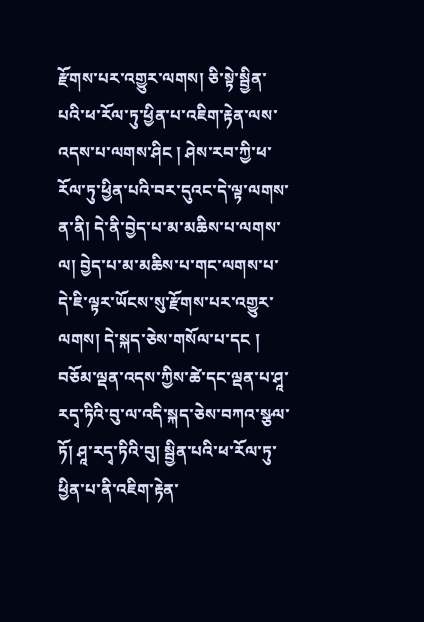རྫོགས་པར་འགྱུར་ལགས། ཅི་སྟེ་སྦྱིན་པའི་ཕ་རོལ་ཏུ་ཕྱིན་པ་འཇིག་རྟེན་ལས་འདས་པ་ལགས་ཤིང ། ཤེས་རབ་ཀྱི་ཕ་རོལ་ཏུ་ཕྱིན་པའི་བར་དུའང་དེ་ལྟ་ལགས་ན་ནི། དེ་ནི་བྱེད་པ་མ་མཆིས་པ་ལགས་ལ། བྱེད་པ་མ་མཆིས་པ་གང་ལགས་པ་དེ་ཇི་ལྟར་ཡོངས་སུ་རྫོགས་པར་འགྱུར་ལགས། དེ་སྐད་ཅེས་གསོལ་པ་དང ། བཅོམ་ལྡན་འདས་ཀྱིས་ཚེ་དང་ལྡན་པ་ཤཱ་རདྭ་ཏིའི་བུ་ལ་འདི་སྐད་ཅེས་བཀའ་སྩལ་ཏོ། ཤཱ་རདྭ་ཏིའི་བུ། སྦྱིན་པའི་ཕ་རོལ་ཏུ་ཕྱིན་པ་ནི་འཇིག་རྟེན་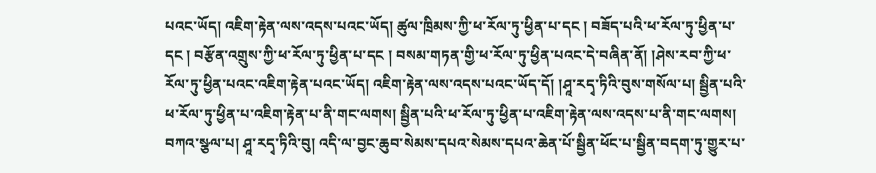པའང་ཡོད། འཇིག་རྟེན་ལས་འདས་པའང་ཡོད། ཚུལ་ཁྲིམས་ཀྱི་ཕ་རོལ་ཏུ་ཕྱིན་པ་དང ། བཟོད་པའི་ཕ་རོལ་ཏུ་ཕྱིན་པ་དང ། བརྩོན་འགྲུས་ཀྱི་ཕ་རོལ་ཏུ་ཕྱིན་པ་དང ། བསམ་གཏན་གྱི་ཕ་རོལ་ཏུ་ཕྱིན་པའང་དེ་བཞིན་ནོ། །ཤེས་རབ་ཀྱི་ཕ་རོལ་ཏུ་ཕྱིན་པའང་འཇིག་རྟེན་པའང་ཡོད། འཇིག་རྟེན་ལས་འདས་པའང་ཡོད་དོ། །ཤཱ་རདྭ་ཏིའི་བུས་གསོལ་པ། སྦྱིན་པའི་ཕ་རོལ་ཏུ་ཕྱིན་པ་འཇིག་རྟེན་པ་ནི་གང་ལགས། སྦྱིན་པའི་ཕ་རོལ་ཏུ་ཕྱིན་པ་འཇིག་རྟེན་ལས་འདས་པ་ནི་གང་ལགས། བཀའ་སྩལ་པ། ཤཱ་རདྭ་ཏིའི་བུ། འདི་ལ་བྱང་ཆུབ་སེམས་དཔའ་སེམས་དཔའ་ཆེན་པོ་སྦྱིན་ཕོང་པ་སྦྱིན་བདག་ཏུ་གྱུར་པ་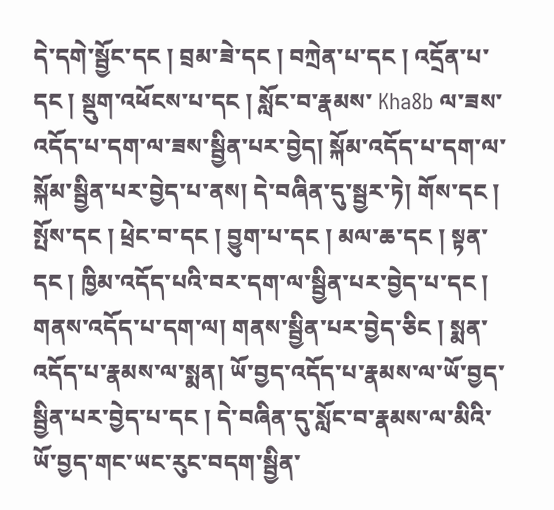དེ་དགེ་སྦྱོང་དང ། བྲམ་ཟེ་དང ། བཀྲེན་པ་དང ། འདྲོན་པ་དང ། སྡུག་འཕོངས་པ་དང ། སློང་བ་རྣམས་ Kha8b ལ་ཟས་འདོད་པ་དག་ལ་ཟས་སྦྱིན་པར་བྱེད། སྐོམ་འདོད་པ་དག་ལ་སྐོམ་སྦྱིན་པར་བྱེད་པ་ནས། དེ་བཞིན་དུ་སྦྱར་ཏེ། གོས་དང ། སྤོས་དང ། ཕྲེང་བ་དང ། བྱུག་པ་དང ། མལ་ཆ་དང ། སྟན་དང ། ཁྱིམ་འདོད་པའི་བར་དག་ལ་སྦྱིན་པར་བྱེད་པ་དང ། གནས་འདོད་པ་དག་ལ། གནས་སྦྱིན་པར་བྱེད་ཅིང ། སྨན་འདོད་པ་རྣམས་ལ་སྨན། ཡོ་བྱད་འདོད་པ་རྣམས་ལ་ཡོ་བྱད་སྦྱིན་པར་བྱེད་པ་དང ། དེ་བཞིན་དུ་སློང་བ་རྣམས་ལ་མིའི་ཡོ་བྱད་གང་ཡང་རུང་བདག་སྦྱིན་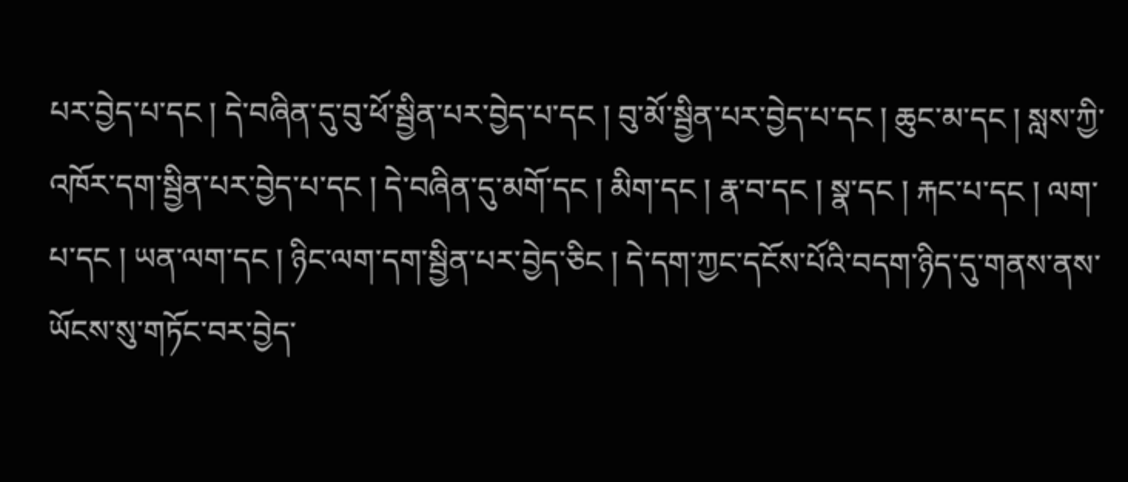པར་བྱེད་པ་དང ། དེ་བཞིན་དུ་བུ་ཕོ་སྦྱིན་པར་བྱེད་པ་དང ། བུ་མོ་སྦྱིན་པར་བྱེད་པ་དང ། ཆུང་མ་དང ། སླས་ཀྱི་འཁོར་དག་སྦྱིན་པར་བྱེད་པ་དང ། དེ་བཞིན་དུ་མགོ་དང ། མིག་དང ། རྣ་བ་དང ། སྣ་དང ། རྐང་པ་དང ། ལག་པ་དང ། ཡན་ལག་དང ། ཉིང་ལག་དག་སྦྱིན་པར་བྱེད་ཅིང ། དེ་དག་ཀྱང་དངོས་པོའི་བདག་ཉིད་དུ་གནས་ནས་ཡོངས་སུ་གཏོང་བར་བྱེད་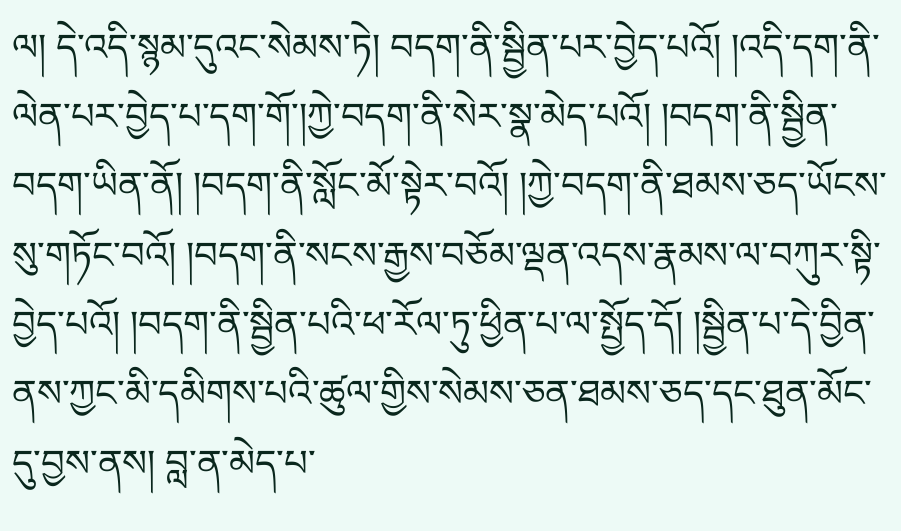ལ། དེ་འདི་སྙམ་དུའང་སེམས་ཏེ། བདག་ནི་སྦྱིན་པར་བྱེད་པའོ། །འདི་དག་ནི་ལེན་པར་བྱེད་པ་དག་གོ་།ཀྱེ་བདག་ནི་སེར་སྣ་མེད་པའོ། །བདག་ནི་སྦྱིན་བདག་ཡིན་ནོ། །བདག་ནི་སློང་མོ་སྟེར་བའོ། །ཀྱེ་བདག་ནི་ཐམས་ཅད་ཡོངས་སུ་གཏོང་བའོ། །བདག་ནི་སངས་རྒྱས་བཅོམ་ལྡན་འདས་རྣམས་ལ་བཀུར་སྟི་བྱེད་པའོ། །བདག་ནི་སྦྱིན་པའི་ཕ་རོལ་ཏུ་ཕྱིན་པ་ལ་སྤྱོད་དོ། །སྦྱིན་པ་དེ་བྱིན་ནས་ཀྱང་མི་དམིགས་པའི་ཚུལ་གྱིས་སེམས་ཅན་ཐམས་ཅད་དང་ཐུན་མོང་དུ་བྱས་ནས། བླ་ན་མེད་པ་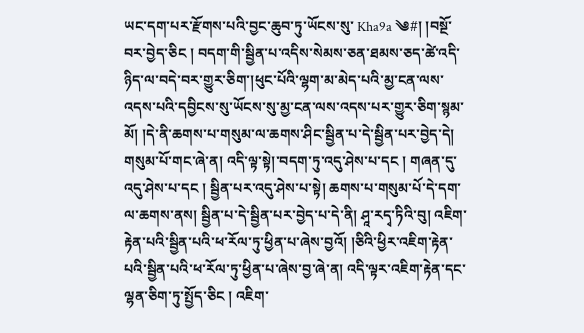ཡང་དག་པར་རྫོགས་པའི་བྱང་ཆུབ་ཏུ་ཡོངས་སུ་ Kha9a ༄#། །བསྔོ་བར་བྱེད་ཅིང ། བདག་གི་སྦྱིན་པ་འདིས་སེམས་ཅན་ཐམས་ཅད་ཚེ་འདི་ཉིད་ལ་བདེ་བར་གྱུར་ཅིག་།ཕུང་པོའི་ལྷག་མ་མེད་པའི་མྱ་ངན་ལས་འདས་པའི་དབྱིངས་སུ་ཡོངས་སུ་མྱ་ངན་ལས་འདས་པར་གྱུར་ཅིག་སྙམ་མོ། །དེ་ནི་ཆགས་པ་གསུམ་ལ་ཆགས་ཤིང་སྦྱིན་པ་དེ་སྦྱིན་པར་བྱེད་དེ། གསུམ་པོ་གང་ཞེ་ན། འདི་ལྟ་སྟེ།་བདག་ཏུ་འདུ་ཤེས་པ་དང ། གཞན་དུ་འདུ་ཤེས་པ་དང ། སྦྱིན་པར་འདུ་ཤེས་པ་སྟེ། ཆགས་པ་གསུམ་པོ་དེ་དག་ལ་ཆགས་ནས། སྦྱིན་པ་དེ་སྦྱིན་པར་བྱེད་པ་དེ་ནི། ཤཱ་རདྭ་ཏིའི་བུ། འཇིག་རྟེན་པའི་སྦྱིན་པའི་ཕ་རོལ་ཏུ་ཕྱིན་པ་ཞེས་བྱའོ། །ཅིའི་ཕྱིར་འཇིག་རྟེན་པའི་སྦྱིན་པའི་ཕ་རོལ་ཏུ་ཕྱིན་པ་ཞེས་བྱ་ཞེ་ན། འདི་ལྟར་འཇིག་རྟེན་དང་ལྷན་ཅིག་ཏུ་སྤྱོད་ཅིང ། འཇིག་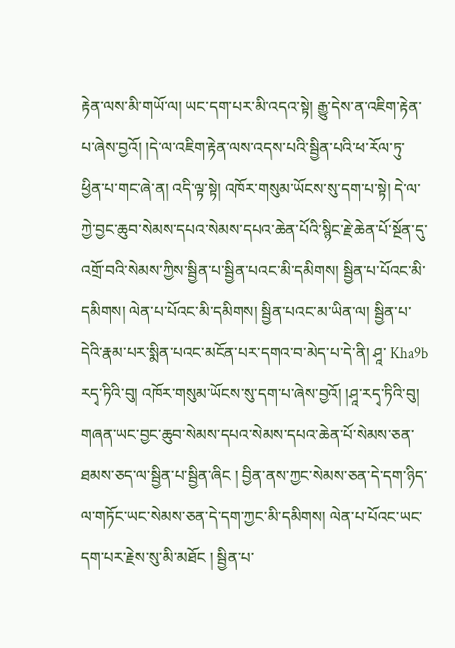རྟེན་ལས་མི་གཡོ་ལ། ཡང་དག་པར་མི་འདའ་སྟེ། རྒྱུ་དེས་ན་འཇིག་རྟེན་པ་ཞེས་བྱའོ། །དེ་ལ་འཇིག་རྟེན་ལས་འདས་པའི་སྦྱིན་པའི་ཕ་རོལ་ཏུ་ཕྱིན་པ་གང་ཞེ་ན། འདི་ལྟ་སྟེ། འཁོར་གསུམ་ཡོངས་སུ་དག་པ་སྟེ། དེ་ལ་ཀྱེ་བྱང་ཆུབ་སེམས་དཔའ་སེམས་དཔའ་ཆེན་པོའི་སྙིང་རྗེ་ཆེན་པོ་སྔོན་དུ་འགྲོ་བའི་སེམས་ཀྱིས་སྦྱིན་པ་སྦྱིན་པའང་མི་དམིགས། སྦྱིན་པ་པོའང་མི་དམིགས། ལེན་པ་པོའང་མི་དམིགས། སྦྱིན་པའང་མ་ཡིན་ལ། སྦྱིན་པ་དེའི་རྣམ་པར་སྨིན་པའང་མངོན་པར་དགའ་བ་མེད་པ་དེ་ནི། ཤཱ་ Kha9b རདྭ་ཏིའི་བུ། འཁོར་གསུམ་ཡོངས་སུ་དག་པ་ཞེས་བྱའོ། །ཤཱ་རདྭ་ཏིའི་བུ། གཞན་ཡང་བྱང་ཆུབ་སེམས་དཔའ་སེམས་དཔའ་ཆེན་པོ་སེམས་ཅན་ཐམས་ཅད་ལ་སྦྱིན་པ་སྦྱིན་ཞིང ། བྱིན་ནས་ཀྱང་སེམས་ཅན་དེ་དག་ཉིད་ལ་གཏོང་ཡང་སེམས་ཅན་དེ་དག་ཀྱང་མི་དམིགས། ལེན་པ་པོའང་ཡང་དག་པར་རྗེས་སུ་མི་མཐོང ། སྦྱིན་པ་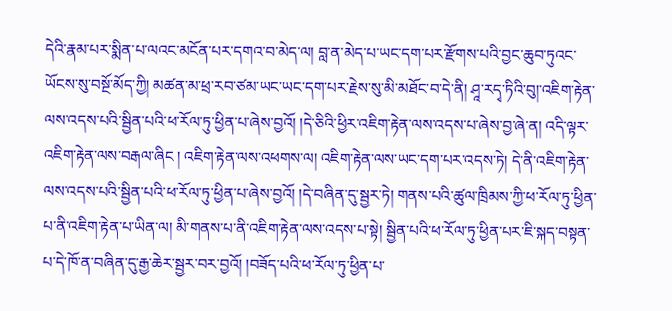དེའི་རྣམ་པར་སྨིན་པ་ལའང་མངོན་པར་དགའ་བ་མེད་ལ། བླ་ན་མེད་པ་ཡང་དག་པར་རྫོགས་པའི་བྱང་ཆུབ་ཏུའང་ཡོངས་སུ་བསྔོ་མོད་ཀྱི། མཚན་མ་ཕྲ་རབ་ཙམ་ཡང་ཡང་དག་པར་རྗེས་སུ་མི་མཐོང་བ་དེ་ནི། ཤཱ་རདྭ་ཏིའི་བུ།་འཇིག་རྟེན་ལས་འདས་པའི་སྦྱིན་པའི་ཕ་རོལ་ཏུ་ཕྱིན་པ་ཞེས་བྱའོ། །དེ་ཅིའི་ཕྱིར་འཇིག་རྟེན་ལས་འདས་པ་ཞེས་བྱ་ཞེ་ན། འདི་ལྟར་འཇིག་རྟེན་ལས་བརྒལ་ཞིང ། འཇིག་རྟེན་ལས་འཕགས་ལ། འཇིག་རྟེན་ལས་ཡང་དག་པར་འདས་ཏེ། དེ་ནི་འཇིག་རྟེན་ལས་འདས་པའི་སྦྱིན་པའི་ཕ་རོལ་ཏུ་ཕྱིན་པ་ཞེས་བྱའོ། །དེ་བཞིན་དུ་སྦྱར་ཏེ། གནས་པའི་ཚུལ་ཁྲིམས་ཀྱི་ཕ་རོལ་ཏུ་ཕྱིན་པ་ནི་འཇིག་རྟེན་པ་ཡིན་ལ། མི་གནས་པ་ནི་འཇིག་རྟེན་ལས་འདས་པ་སྟེ། སྦྱིན་པའི་ཕ་རོལ་ཏུ་ཕྱིན་པར་ཇི་སྐད་བསྟན་པ་དེ་ཁོ་ན་བཞིན་དུ་རྒྱ་ཆེར་སྦྱར་བར་བྱའོ། །བཟོད་པའི་ཕ་རོལ་ཏུ་ཕྱིན་པ་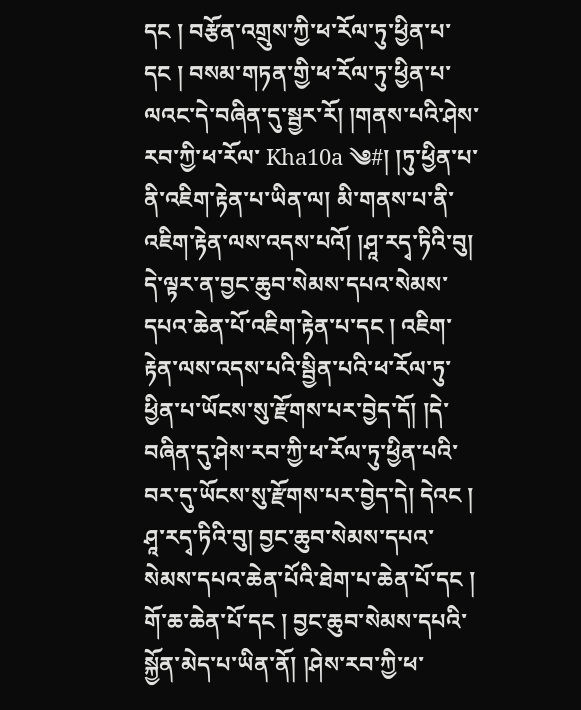དང ། བརྩོན་འགྲུས་ཀྱི་ཕ་རོལ་ཏུ་ཕྱིན་པ་དང ། བསམ་གཏན་གྱི་ཕ་རོལ་ཏུ་ཕྱིན་པ་ལའང་དེ་བཞིན་དུ་སྦྱར་རོ། །གནས་པའི་ཤེས་རབ་ཀྱི་ཕ་རོལ་ Kha10a ༄#། །ཏུ་ཕྱིན་པ་ནི་འཇིག་རྟེན་པ་ཡིན་ལ། མི་གནས་པ་ནི་འཇིག་རྟེན་ལས་འདས་པའོ། །ཤཱ་རདྭ་ཏིའི་བུ། དེ་ལྟར་ན་བྱང་ཆུབ་སེམས་དཔའ་སེམས་དཔའ་ཆེན་པོ་འཇིག་རྟེན་པ་དང ། འཇིག་རྟེན་ལས་འདས་པའི་སྦྱིན་པའི་ཕ་རོལ་ཏུ་ཕྱིན་པ་ཡོངས་སུ་རྫོགས་པར་བྱེད་དོ། །དེ་བཞིན་དུ་ཤེས་རབ་ཀྱི་ཕ་རོལ་ཏུ་ཕྱིན་པའི་བར་དུ་ཡོངས་སུ་རྫོགས་པར་བྱེད་དེ། དེའང ། ཤཱ་རདྭ་ཏིའི་བུ། བྱང་ཆུབ་སེམས་དཔའ་སེམས་དཔའ་ཆེན་པོའི་ཐེག་པ་ཆེན་པོ་དང ། གོ་ཆ་ཆེན་པོ་དང ། བྱང་ཆུབ་སེམས་དཔའི་སྐྱོན་མེད་པ་ཡིན་ནོ། །ཤེས་རབ་ཀྱི་ཕ་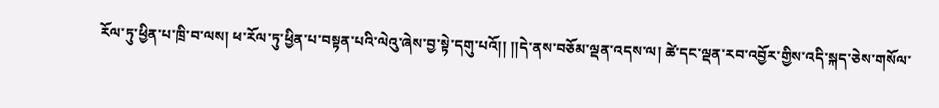རོལ་ཏུ་ཕྱིན་པ་ཁྲི་བ་ལས། ཕ་རོལ་ཏུ་ཕྱིན་པ་བསྟན་པའི་ལེའུ་ཞེས་བྱ་སྟེ་དགུ་པའོ།། །།དེ་ནས་བཅོམ་ལྡན་འདས་ལ། ཚེ་དང་ལྡན་རབ་འབྱོར་གྱིས་འདི་སྐད་ཅེས་གསོལ་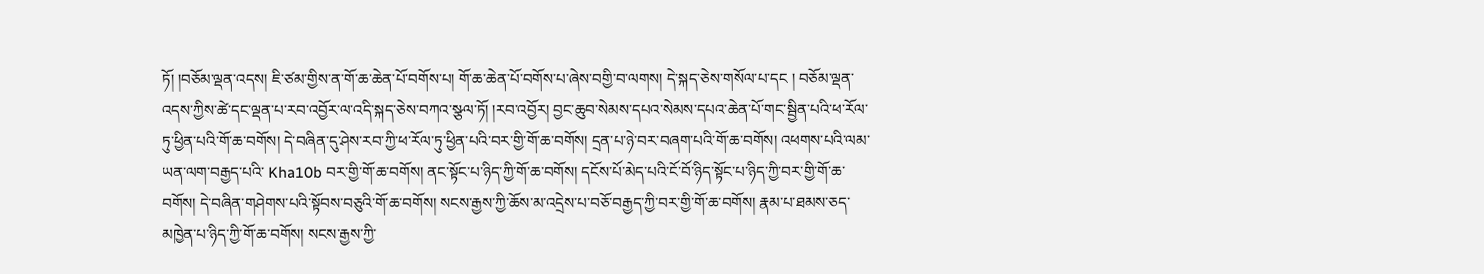ཏོ། །བཅོམ་ལྡན་འདས། ཇི་ཙམ་གྱིས་ན་གོ་ཆ་ཆེན་པོ་བགོས་པ། གོ་ཆ་ཆེན་པོ་བགོས་པ་ཞེས་བགྱི་བ་ལགས། དེ་སྐད་ཅེས་གསོལ་པ་དང ། བཅོམ་ལྡན་འདས་ཀྱིས་ཚེ་དང་ལྡན་པ་རབ་འབྱོར་ལ་འདི་སྐད་ཅེས་བཀའ་སྩལ་ཏོ། །རབ་འབྱོར། བྱང་ཆུབ་སེམས་དཔའ་སེམས་དཔའ་ཆེན་པོ་གང་སྦྱིན་པའི་ཕ་རོལ་ཏུ་ཕྱིན་པའི་གོ་ཆ་བགོས། དེ་བཞིན་དུ་ཤེས་རབ་ཀྱི་ཕ་རོལ་ཏུ་ཕྱིན་པའི་བར་གྱི་གོ་ཆ་བགོས། དྲན་པ་ཉེ་བར་བཞག་པའི་གོ་ཆ་བགོས། འཕགས་པའི་ལམ་ཡན་ལག་བརྒྱད་པའི་ Kha10b བར་གྱི་གོ་ཆ་བགོས། ནང་སྟོང་པ་ཉིད་ཀྱི་གོ་ཆ་བགོས། དངོས་པོ་མེད་པའི་ངོ་བོ་ཉིད་སྟོང་པ་ཉིད་ཀྱི་བར་གྱི་གོ་ཆ་བགོས། དེ་བཞིན་གཤེགས་པའི་སྟོབས་བཅུའི་གོ་ཆ་བགོས། སངས་རྒྱས་ཀྱི་ཆོས་མ་འདྲེས་པ་བཅོ་བརྒྱད་ཀྱི་བར་གྱི་གོ་ཆ་བགོས། རྣམ་པ་ཐམས་ཅད་མཁྱེན་པ་ཉིད་ཀྱི་གོ་ཆ་བགོས། སངས་རྒྱས་ཀྱི་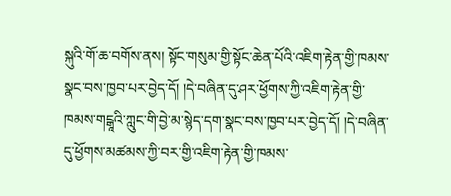སྐུའི་གོ་ཆ་བགོས་ནས། སྟོང་གསུམ་གྱི་སྟོང་ཆེན་པོའི་འཇིག་རྟེན་གྱི་ཁམས་སྣང་བས་ཁྱབ་པར་བྱེད་དོ། །དེ་བཞིན་དུ་ཤར་ཕྱོགས་ཀྱི་འཇིག་རྟེན་གྱི་ཁམས་གངྒཱའི་ཀླུང་གི་བྱེ་མ་སྙེད་དག་སྣང་བས་ཁྱབ་པར་བྱེད་དོ། །དེ་བཞིན་དུ་ཕྱོགས་མཚམས་ཀྱི་བར་གྱི་འཇིག་རྟེན་གྱི་ཁམས་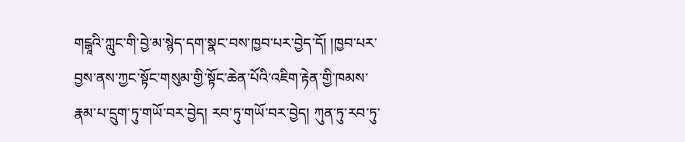གངྒཱའི་ཀླུང་གི་བྱེ་མ་སྙེད་དག་སྣང་བས་ཁྱབ་པར་བྱེད་དོ། །ཁྱབ་པར་བྱས་ནས་ཀྱང་སྟོང་གསུམ་གྱི་སྟོང་ཆེན་པོའི་འཇིག་རྟེན་གྱི་ཁམས་རྣམ་པ་དྲུག་ཏུ་གཡོ་བར་བྱེད། རབ་ཏུ་གཡོ་བར་བྱེད། ཀུན་ཏུ་རབ་ཏུ་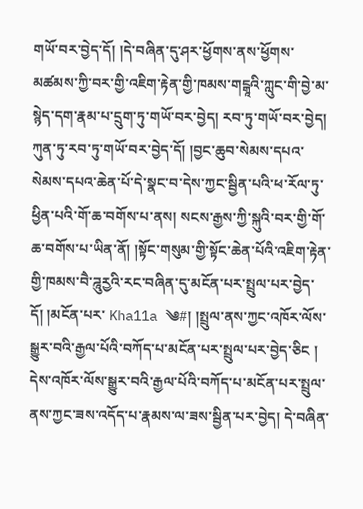གཡོ་བར་བྱེད་དོ། །དེ་བཞིན་དུ་ཤར་ཕྱོགས་ནས་ཕྱོགས་མཚམས་ཀྱི་བར་གྱི་འཇིག་རྟེན་གྱི་ཁམས་གངྒཱའི་ཀླུང་གི་བྱེ་མ་སྙེད་དག་རྣམ་པ་དྲུག་ཏུ་གཡོ་བར་བྱེད། རབ་ཏུ་གཡོ་བར་བྱེད། ཀུན་ཏུ་རབ་ཏུ་གཡོ་བར་བྱེད་དོ། །བྱང་ཆུབ་སེམས་དཔའ་སེམས་དཔའ་ཆེན་པོ་དེ་སྣང་བ་དེས་ཀྱང་སྦྱིན་པའི་ཕ་རོལ་ཏུ་ཕྱིན་པའི་གོ་ཆ་བགོས་པ་ནས། སངས་རྒྱས་ཀྱི་སྐུའི་བར་གྱི་གོ་ཆ་བགོས་པ་ཡིན་ནོ། །སྟོང་གསུམ་གྱི་སྟོང་ཆེན་པོའི་འཇིག་རྟེན་གྱི་ཁམས་བཻ་ཌཱུརྱའི་རང་བཞིན་དུ་མངོན་པར་སྤྲུལ་པར་བྱེད་དོ། །མངོན་པར་ Kha11a ༄#། །སྤྲུལ་ནས་ཀྱང་འཁོར་ལོས་སྒྱུར་བའི་རྒྱལ་པོའི་བཀོད་པ་མངོན་པར་སྤྲུལ་པར་བྱེད་ཅིང ། དེས་འཁོར་ལོས་སྒྱུར་བའི་རྒྱལ་པོའི་བཀོད་པ་མངོན་པར་སྤྲུལ་ནས་ཀྱང་ཟས་འདོད་པ་རྣམས་ལ་ཟས་སྦྱིན་པར་བྱེད། དེ་བཞིན་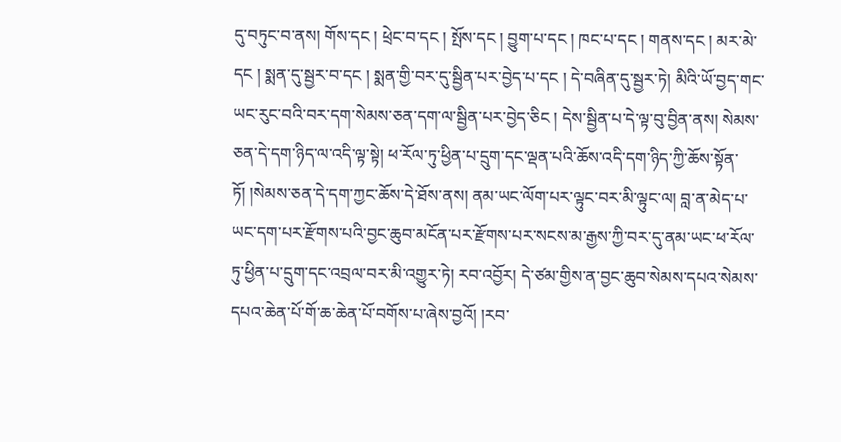དུ་བཏུང་བ་ནས། གོས་དང ། ཕྲེང་བ་དང ། སྤོས་དང ། བྱུག་པ་དང ། ཁང་པ་དང ། གནས་དང ། མར་མེ་དང ། སྨན་དུ་སྦྱར་བ་དང ། སྨན་གྱི་བར་དུ་སྦྱིན་པར་བྱེད་པ་དང ། དེ་བཞིན་དུ་སྦྱར་ཏེ། མིའི་ཡོ་བྱད་གང་ཡང་རུང་བའི་བར་དག་སེམས་ཅན་དག་ལ་སྦྱིན་པར་བྱེད་ཅིང ། དེས་སྦྱིན་པ་དེ་ལྟ་བུ་བྱིན་ནས། སེམས་ཅན་དེ་དག་ཉིད་ལ་འདི་ལྟ་སྟེ། ཕ་རོལ་ཏུ་ཕྱིན་པ་དྲུག་དང་ལྡན་པའི་ཆོས་འདི་དག་ཉིད་ཀྱི་ཆོས་སྟོན་ཏོ། །སེམས་ཅན་དེ་དག་ཀྱང་ཆོས་དེ་ཐོས་ནས། ནམ་ཡང་ལོག་པར་ལྟུང་བར་མི་ལྟུང་ལ། བླ་ན་མེད་པ་ཡང་དག་པར་རྫོགས་པའི་བྱང་ཆུབ་མངོན་པར་རྫོགས་པར་སངས་མ་རྒྱས་ཀྱི་བར་དུ་ནམ་ཡང་ཕ་རོལ་ཏུ་ཕྱིན་པ་དྲུག་དང་འབྲལ་བར་མི་འགྱུར་ཏེ། རབ་འབྱོར། དེ་ཙམ་གྱིས་ན་བྱང་ཆུབ་སེམས་དཔའ་སེམས་དཔའ་ཆེན་པོ་གོ་ཆ་ཆེན་པོ་བགོས་པ་ཞེས་བྱའོ། །རབ་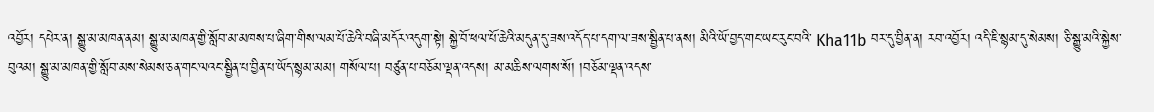འབྱོར། དཔེར་ན། སྒྱུ་མ་མཁན་ནམ། སྒྱུ་མ་མཁན་གྱི་སློབ་མ་མཁས་པ་ཞིག་གིས་ལམ་པོ་ཆེའི་བཞི་མདོར་འདུག་སྟེ། སྐྱེ་བོ་ཕལ་པོ་ཆེའི་མདུན་དུ་ཟས་འདོད་པ་དག་ལ་ཟས་སྦྱིན་པ་ནས། མིའི་ཡོ་བྱད་གང་ཡང་རུང་བའི་ Kha11b བར་དུ་བྱིན་ན། རབ་འབྱོར། འདི་ཇི་སྙམ་དུ་སེམས། ཅི་སྒྱུ་མའི་སྐྱེས་བུའམ། སྒྱུ་མ་མཁན་གྱི་སློབ་མས་སེམས་ཅན་གང་ལའང་སྦྱིན་པ་བྱིན་པ་ཡོད་སྙམ་མམ། གསོལ་པ། བཙུན་པ་བཅོམ་ལྡན་འདས། མ་མཆིས་ལགས་སོ། །བཅོམ་ལྡན་འདས་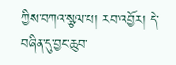ཀྱིས་བཀའ་སྩལ་པ། རབ་འབྱོར། དེ་བཞིན་དུ་བྱང་ཆུབ་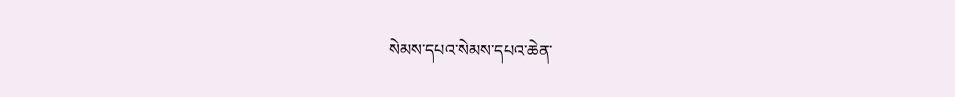སེམས་དཔའ་སེམས་དཔའ་ཆེན་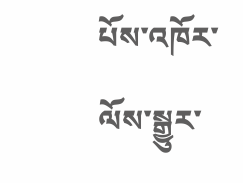པོས་འཁོར་ལོས་སྒྱུར་